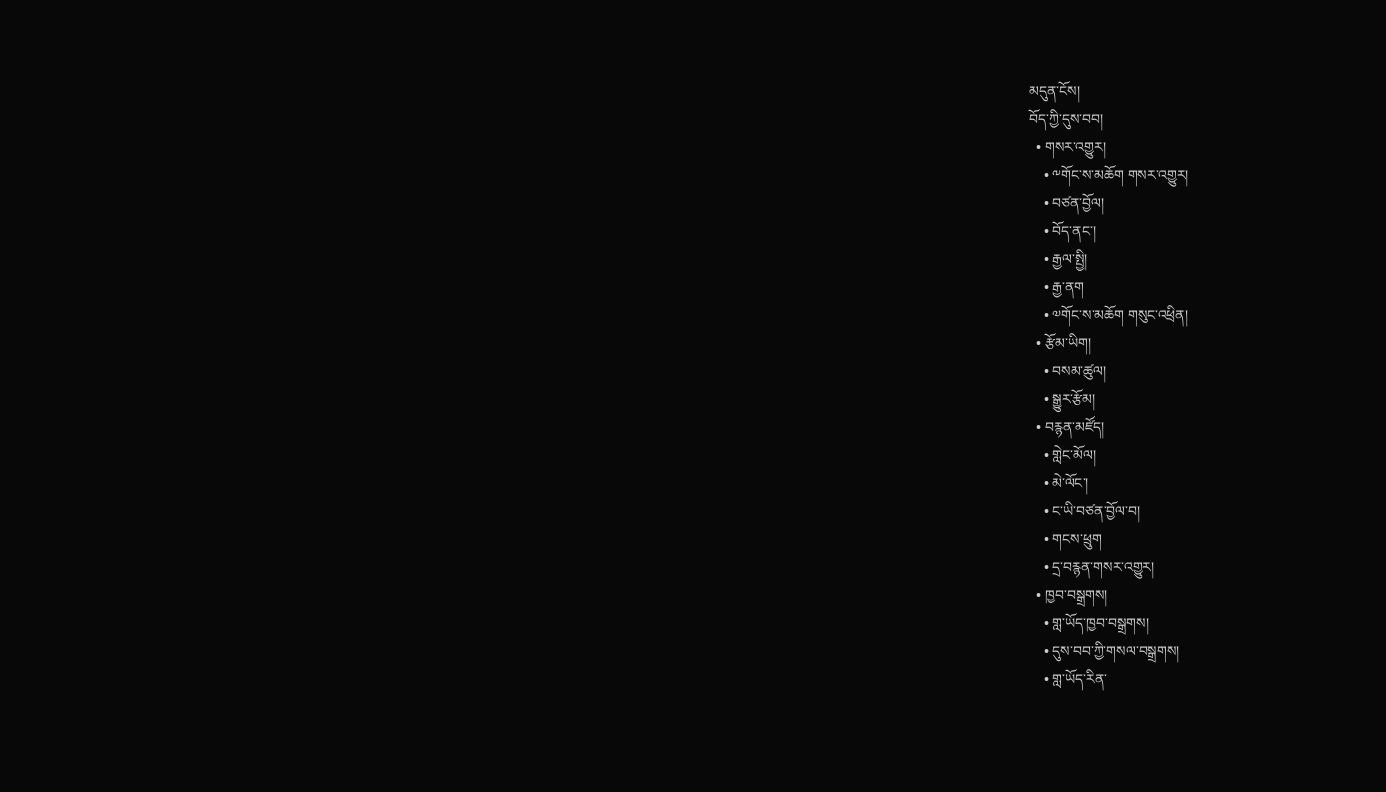མདུན་ངོས།
བོད་ཀྱི་དུས་བབ།
  • གསར་འགྱུར།
    • ༸གོང་ས་མཆོག གསར་འགྱུར།
    • བཙན་བྱོལ།
    • བོད་ནང་།
    • རྒྱལ་སྤྱི།
    • རྒྱ་ནག
    • ༧གོང་ས་མཆོག གསུང་འཕྲིན།
  • རྩོམ་ཡིག།
    • བསམ་ཚུལ།
    • སྒྱུར་རྩོམ།
  • བརྙན་མཛོད།
    • གླེང་མོལ།
    • མེ་ལོང་།
    • ང་ཡི་བཙན་བྱོལ་བ།
    • གངས་ཕྲུག
    • དྲ་བརྙན་གསར་འགྱུར།
  • ཁྱབ་བསྒྲགས།
    • གླ་ཡོད་ཁྱབ་བསྒྲགས།
    • དུས་བབ་ཀྱི་གསལ་བསྒྲགས།
    • གླ་ཡོད་རིན་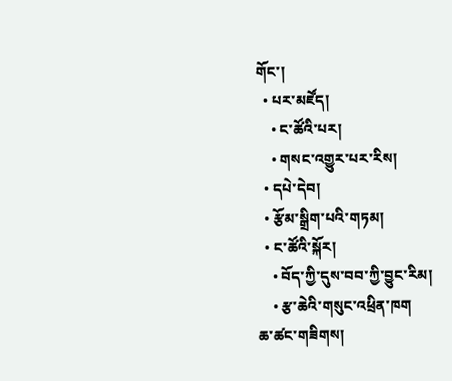གོང་།
  • པར་མཛོད།
    • ང་ཚོའི་པར།
    • གསང་འགྱུར་པར་རིས།
  • དཔེ་དེབ།
  • རྩོམ་སྒྲིག་པའི་གཏམ།
  • ང་ཚོའི་སྐོར།
    • བོད་ཀྱི་དུས་བབ་ཀྱི་བྱུང་རིམ།
    • རྩ་ཆེའི་གསུང་འཕྲིན་ཁག
ཆ་ཚང་གཟིགས།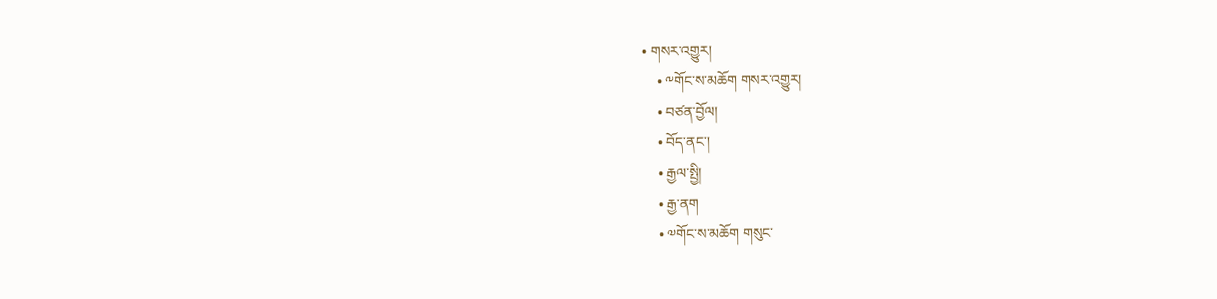• གསར་འགྱུར།
    • ༸གོང་ས་མཆོག གསར་འགྱུར།
    • བཙན་བྱོལ།
    • བོད་ནང་།
    • རྒྱལ་སྤྱི།
    • རྒྱ་ནག
    • ༧གོང་ས་མཆོག གསུང་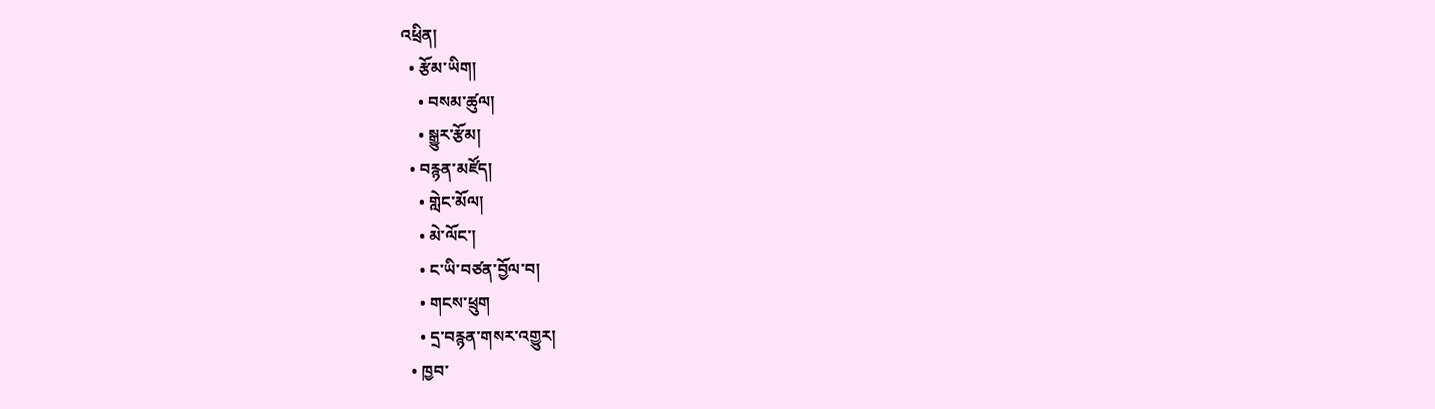འཕྲིན།
  • རྩོམ་ཡིག།
    • བསམ་ཚུལ།
    • སྒྱུར་རྩོམ།
  • བརྙན་མཛོད།
    • གླེང་མོལ།
    • མེ་ལོང་།
    • ང་ཡི་བཙན་བྱོལ་བ།
    • གངས་ཕྲུག
    • དྲ་བརྙན་གསར་འགྱུར།
  • ཁྱབ་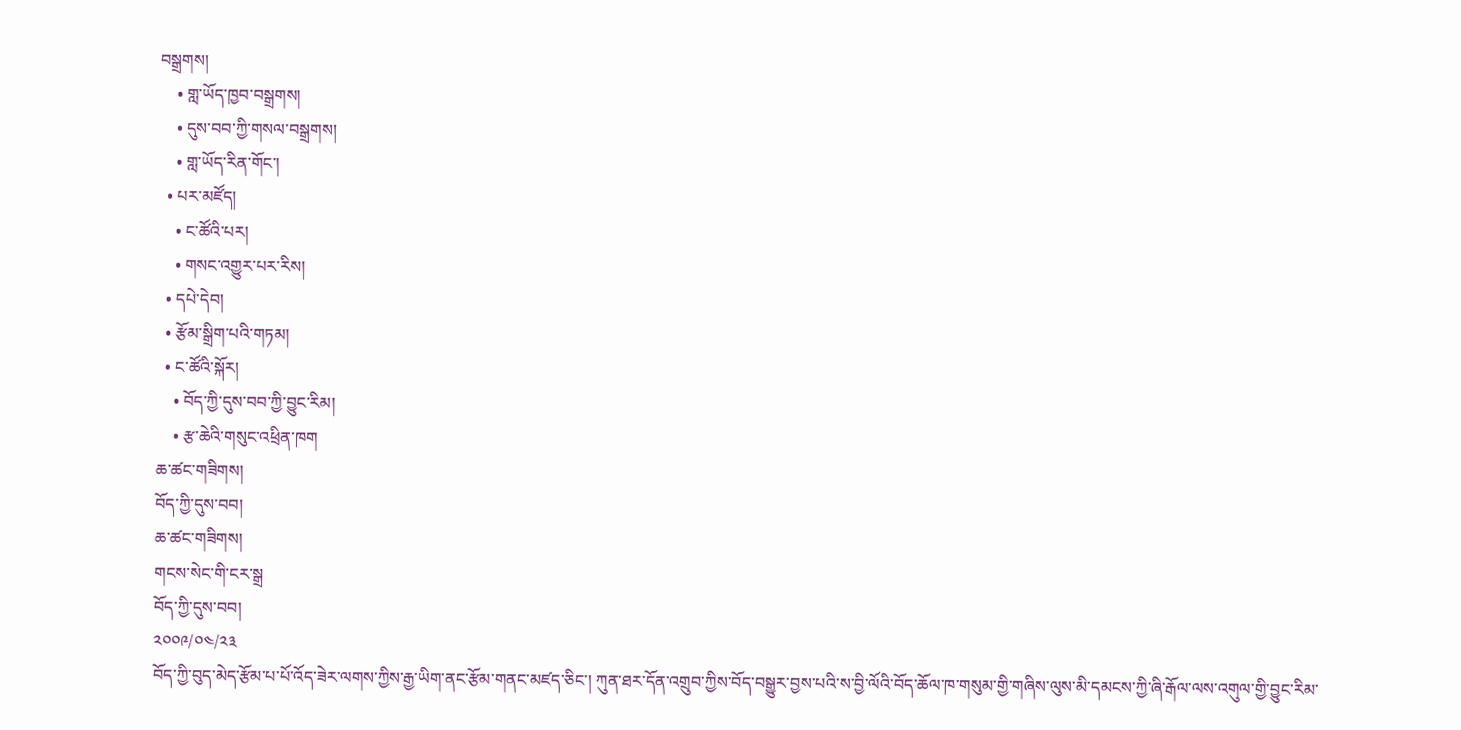བསྒྲགས།
    • གླ་ཡོད་ཁྱབ་བསྒྲགས།
    • དུས་བབ་ཀྱི་གསལ་བསྒྲགས།
    • གླ་ཡོད་རིན་གོང་།
  • པར་མཛོད།
    • ང་ཚོའི་པར།
    • གསང་འགྱུར་པར་རིས།
  • དཔེ་དེབ།
  • རྩོམ་སྒྲིག་པའི་གཏམ།
  • ང་ཚོའི་སྐོར།
    • བོད་ཀྱི་དུས་བབ་ཀྱི་བྱུང་རིམ།
    • རྩ་ཆེའི་གསུང་འཕྲིན་ཁག
ཆ་ཚང་གཟིགས།
བོད་ཀྱི་དུས་བབ།
ཆ་ཚང་གཟིགས།
གངས་སེང་གི་ངར་སྒྲ
བོད་ཀྱི་དུས་བབ།
༢༠༠༩/༠༤/༢༣
བོད་ཀྱི་བུད་མེད་རྩོམ་པ་པོ་འོད་ཟེར་ལགས་ཀྱིས་རྒྱ་ཡིག་ནང་རྩོམ་གནང་མཛད་ཅིང་། ཀུན་ཐར་དོན་འགྲུབ་ཀྱིས་བོད་བསྒྱུར་བྱས་པའི་ས་བྱི་ལོའི་བོད་ཆོལ་ཁ་གསུམ་གྱི་གཞིས་ལུས་མི་དམངས་ཀྱི་ཞི་རྒོལ་ལས་འགུལ་གྱི་བྱུང་རིམ་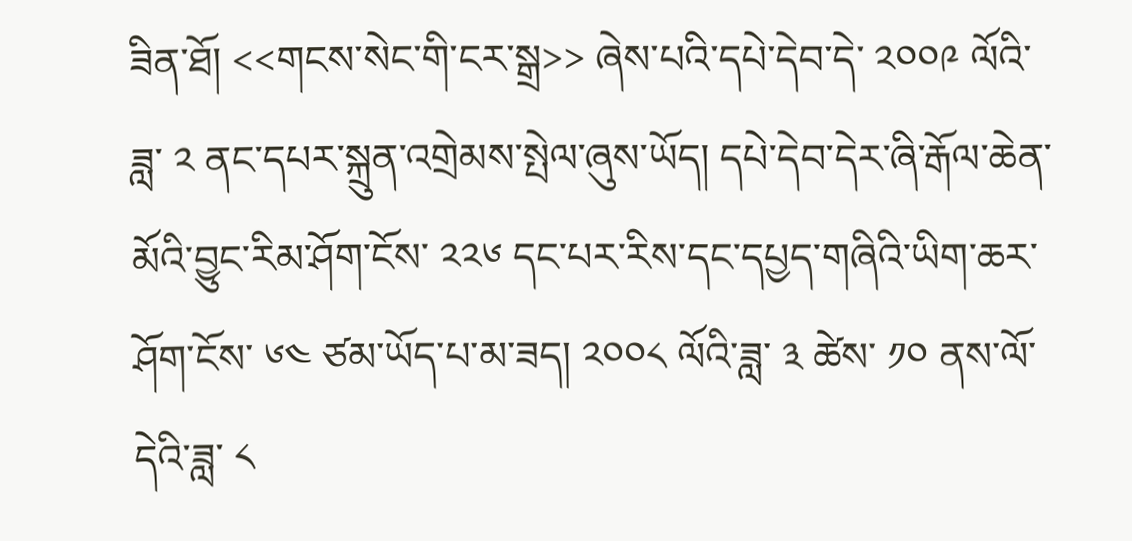ཟིན་ཐོ། <<གངས་སེང་གི་ངར་སྒྲ>> ཞེས་པའི་དཔེ་དེབ་དེ་ ༢༠༠༩ ལོའི་ཟླ་ ༢ ནང་དཔར་སྐྲུན་འགྲེམས་སྤེལ་ཞུས་ཡོད། དཔེ་དེབ་དེར་ཞི་རྒོལ་ཆེན་མོའི་བྱུང་རིམ་ཤོག་ངོས་ ༢༢༦ དང་པར་རིས་དང་དཔྱད་གཞིའི་ཡིག་ཆར་ཤོག་ངོས་ ༦༤ ཙམ་ཡོད་པ་མ་ཟད། ༢༠༠༨ ལོའི་ཟླ་ ༣ ཚེས་ ༡༠ ནས་ལོ་དེའི་ཟླ་ ༨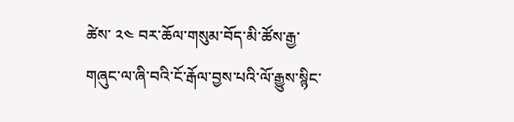ཚེས་ ༢༤ བར་ཆོལ་གསུམ་བོད་མི་ཚོས་རྒྱ་གཞུང་ལ་ཞི་བའི་ངོ་རྒོལ་བྱས་པའི་ལོ་རྒྱུས་སྙིང་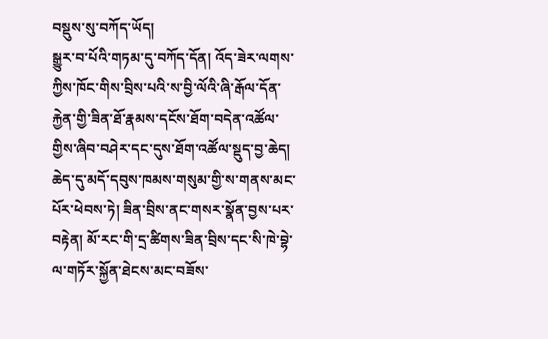བསྡུས་སུ་བཀོད་ཡོད།
སྒྱུར་བ་པོའི་གཏམ་དུ་བཀོད་དོན། འོད་ཟེར་ལགས་ཀྱིས་ཁོང་གིས་བྲིས་པའི་ས་བྱི་ལོའི་ཞི་རྒོལ་དོན་རྐྱེན་གྱི་ཟིན་ཐོ་རྣམས་དངོས་ཐོག་བདེན་འཚོལ་གྱིས་ཞིབ་བཤེར་དང་དུས་ཐོག་འཚོལ་སྡུད་བྱ་ཆེད། ཆེད་དུ་མདོ་དབུས་ཁམས་གསུམ་གྱི་ས་གནས་མང་པོར་ཕེབས་ཏེ། ཟིན་བྲིས་ནང་གསར་སྣོན་བྱས་པར་བརྟེན། མོ་རང་གི་དྲ་ཚིགས་ཟིན་བྲིས་དང་སི་ཁེ་བྷེ་ལ་གཏོར་སྐྱོན་ཐེངས་མང་བཟོས་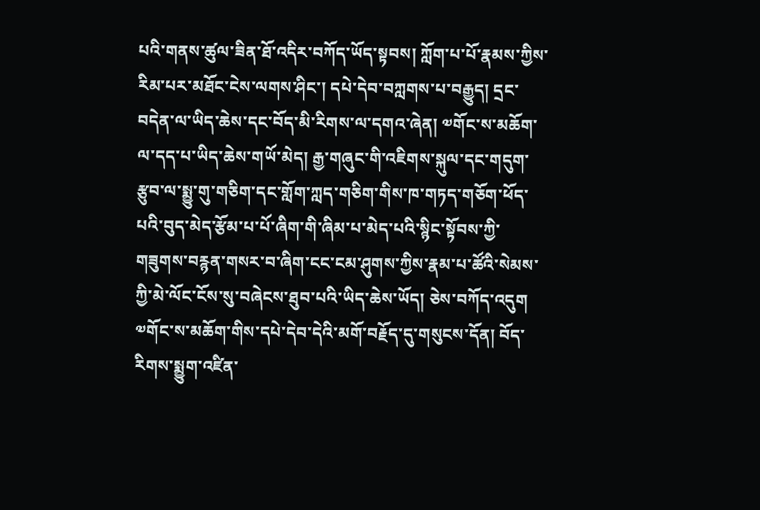པའི་གནས་ཚུལ་ཟིན་ཐོ་འདིར་བཀོད་ཡོད་སྟབས། ཀློག་པ་པོ་རྣམས་ཀྱིས་རིམ་པར་མཐོང་ངེས་ལགས་ཤིང་། དཔེ་དེབ་བཀླགས་པ་བརྒྱུད། དྲང་བདེན་ལ་ཡིད་ཆེས་དང་བོད་མི་རིགས་ལ་དགའ་ཞེན། ༧གོང་ས་མཆོག་ལ་དད་པ་ཡིད་ཆེས་གཡོ་མེད། རྒྱ་གཞུང་གི་འཇིགས་སྐུལ་དང་གདུག་རྩུབ་ལ་སྨྱུ་གུ་གཅིག་དང་གློག་ཀླད་གཅིག་གིས་ཁ་གཏད་གཅོག་ཕོད་པའི་བུད་མེད་རྩོམ་པ་པོ་ཞིག་གི་ཞིམ་པ་མེད་པའི་སྙིང་སྟོབས་ཀྱི་གཟུགས་བརྙན་གསར་བ་ཞིག་ངང་ངམ་ཤུགས་ཀྱིས་རྣམ་པ་ཚོའི་སེམས་ཀྱི་མེ་ལོང་ངོས་སུ་བཞེངས་ཐུབ་པའི་ཡིད་ཆེས་ཡོད། ཅེས་བཀོད་འདུག
༧གོང་ས་མཆོག་གིས་དཔེ་དེབ་དེའི་མགོ་བརྗོད་དུ་གསུངས་དོན། བོད་རིགས་སྨྱུག་འཛིན་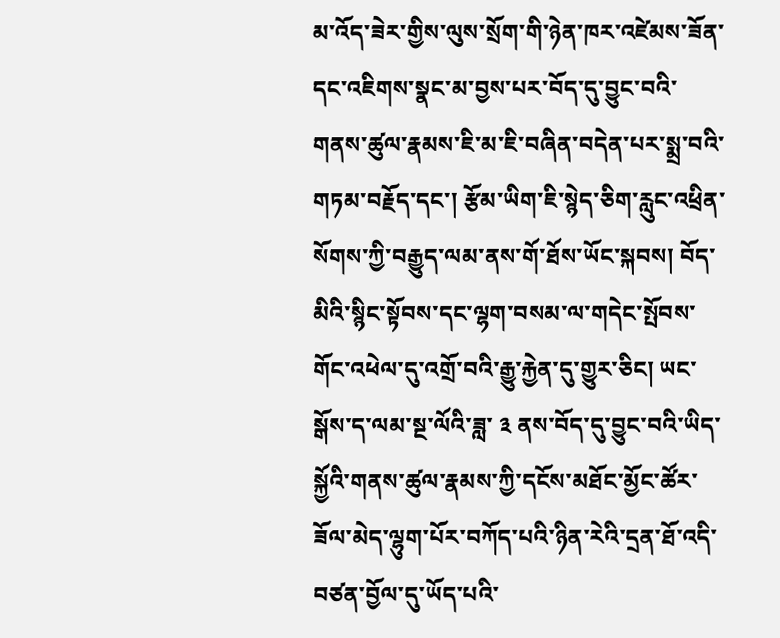མ་འོད་ཟེར་གྱིས་ལུས་སྲོག་གི་ཉེན་ཁར་འཛེམས་ཟོན་དང་འཇིགས་སྣང་མ་བྱས་པར་བོད་དུ་བྱུང་བའི་གནས་ཚུལ་རྣམས་ཇི་མ་ཇི་བཞིན་བདེན་པར་སྨྲ་བའི་གཏམ་བརྗོད་དང་། རྩོམ་ཡིག་ཇི་སྙེད་ཅིག་རླུང་འཕྲིན་སོགས་ཀྱི་བརྒྱུད་ལམ་ནས་གོ་ཐོས་ཡོང་སྐབས། བོད་མིའི་སྙིང་སྟོབས་དང་ལྷག་བསམ་ལ་གདེང་སྤོབས་གོང་འཕེལ་དུ་འགྲོ་བའི་རྒྱུ་རྐྱེན་དུ་གྱུར་ཅིང། ཡང་སྒོས་ད་ལམ་སྔ་ལོའི་ཟླ་ ༣ ནས་བོད་དུ་བྱུང་བའི་ཡིད་སྐྱོའི་གནས་ཚུལ་རྣམས་ཀྱི་དངོས་མཐོང་མྱོང་ཚོར་ཟོལ་མེད་ལྷུག་པོར་བཀོད་པའི་ཉིན་རེའི་དྲན་ཐོ་འདི་བཙན་བྱོལ་དུ་ཡོད་པའི་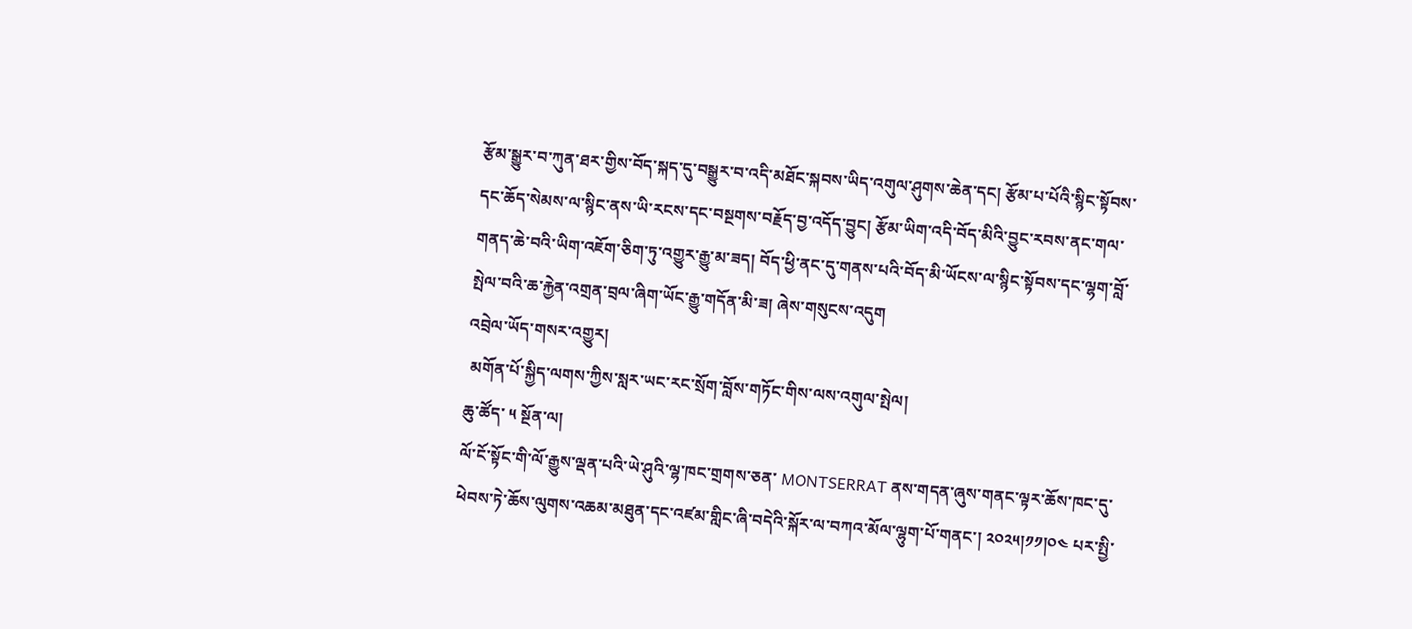རྩོམ་སྒྱུར་བ་ཀུན་ཐར་གྱིས་བོད་སྐད་དུ་བསྒྱུར་བ་འདི་མཐོང་སྐབས་ཡིད་འགུལ་ཤུགས་ཆེན་དང། རྩོམ་པ་པོའི་སྙིང་སྟོབས་དང་ཆོད་སེམས་ལ་སྙིང་ནས་ཡི་རངས་དང་བསྔགས་བརྗོད་བྱ་འདོད་བྱུང། རྩོམ་ཡིག་འདི་བོད་མིའི་བྱུང་རབས་ནང་གལ་གནད་ཆེ་བའི་ཡིག་འཇོག་ཅིག་ཏུ་འགྱུར་རྒྱུ་མ་ཟད། བོད་ཕྱི་ནང་དུ་གནས་པའི་བོད་མི་ཡོངས་ལ་སྙིང་སྟོབས་དང་ལྷག་བློ་སྤེལ་བའི་ཆ་རྐྱེན་འགྲན་བྲལ་ཞིག་ཡོང་རྒྱུ་གདོན་མི་ཟ། ཞེས་གསུངས་འདུག
འབྲེལ་ཡོད་གསར་འགྱུར།
 མགོན་པོ་སྐྱིད་ལགས་ཀྱིས་སླར་ཡང་རང་སྲོག་བློས་གཏོང་གིས་ལས་འགུལ་སྤེལ།
ཆུ་ཚོད་ ༥ སྔོན་ལ།
ལོ་ངོ་སྟོང་གི་ལོ་རྒྱུས་ལྡན་པའི་ཡེ་ཤུའི་ལྷ་ཁང་གྲགས་ཅན་ MONTSERRAT ནས་གདན་ཞུས་གནང་ལྟར་ཆོས་ཁང་དུ་ཕེབས་ཏེ་ཆོས་ལུགས་འཆམ་མཐུན་དང་འཛམ་གླིང་ཞི་བདེའི་སྐོར་ལ་བཀའ་མོལ་ལྷུག་པོ་གནང་། ༢༠༢༥།༡༡།༠༤ པར་སྤྱི་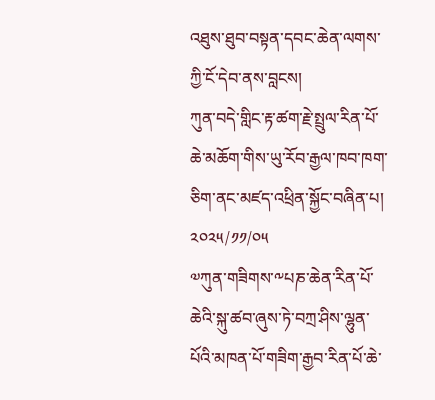འཐུས་ཐུབ་བསྟན་དབང་ཆེན་ལགས་ཀྱི་ངོ་དེབ་ནས་བླངས།
ཀུན་བདེ་གླིང་རྟ་ཚག་རྗེ་སྤྲུལ་རིན་པོ་ཆེ་མཆོག་གིས་ཡུ་རོབ་རྒྱལ་ཁབ་ཁག་ཅིག་ནང་མཛད་འཕྲིན་སྐྱོང་བཞིན་པ།
༢༠༢༥/༡༡/༠༥
༧ཀུན་གཟིགས་༸པཎ་ཆེན་རིན་པོ་ཆེའི་སྐུ་ཚབ་ཞུས་ཏེ་བཀྲ་ཤིས་ལྷུན་པོའི་མཁན་པོ་གཟིག་རྒྱབ་རིན་པོ་ཆེ་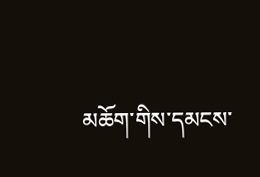མཆོག་གིས་དམངས་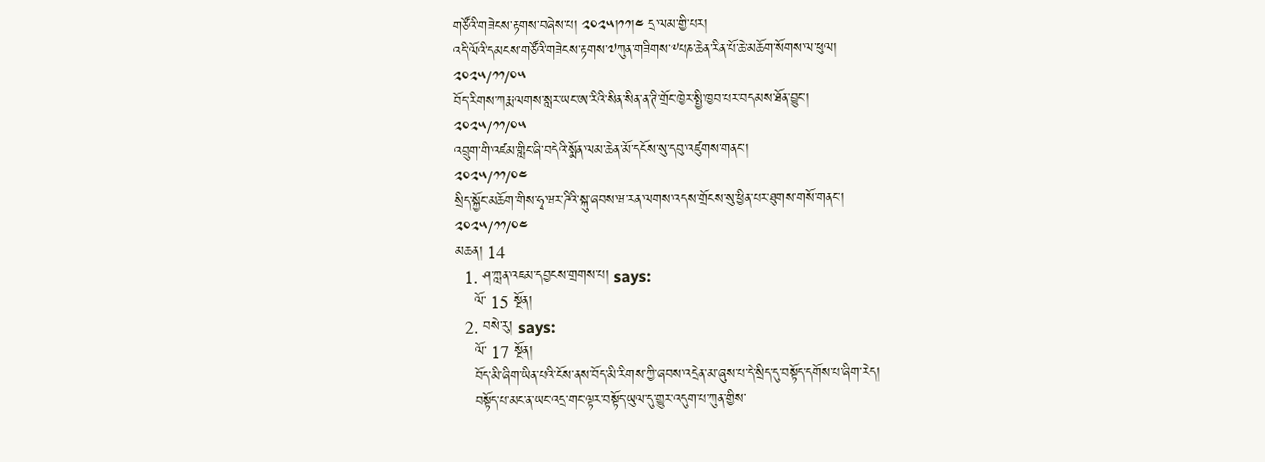གཙོའི་གཟེངས་རྟགས་བཞེས་པ། ༢༠༢༥།༡༡།༤ དྲ་ལམ་གྱི་པར།
འདི་ལོའི་དམངས་གཙོའི་གཟེངས་རྟགས་༧ཀུན་གཟིགས་༸པཎ་ཆེན་རིན་པོ་ཆེ་མཆོག་སོགས་ལ་ཕུལ།
༢༠༢༥/༡༡/༠༥
བོད་རིགས་ཀརྨ་ལགས་སླར་ཡང་ཨ་རིའི་སིན་སིན་ན་ཊི་གྲོང་ཁྱེར་སྤྱི་ཁྱབ་པར་བདམས་ཐོན་བྱུང་།
༢༠༢༥/༡༡/༠༥
འབྲུག་གི་འཛམ་གླིང་ཞི་བདེའི་སྨོན་ལམ་ཆེན་མོ་དངོས་སུ་དབུ་འཛུགས་གནང་།
༢༠༢༥/༡༡/༠༤
སྲིད་སྐྱོང་མཆོག་གིས་ཧྭ་ཝར་ཌིའི་སྐུ་ཞབས་ཝ་རན་ལགས་འདས་གྲོངས་སུ་ཕྱིན་པར་ཐུགས་གསོ་གནང་།
༢༠༢༥/༡༡/༠༤
མཆན། 14
  1. ཤ་ཀླན་འཇམ་དབྱངས་གྲགས་པ། says:
    ལོ་ 15 སྔོན།
  2. བསེ་རུ། says:
    ལོ་ 17 སྔོན།
    བོད་མི་ཞིག་ཡིན་པའི་ངོས་ནས་བོད་མི་རིགས་ཀྱི་ཞབས་འདྲེན་མ་ཞུས་པ་དེ་སྲིད་དུ་བསྟོད་དགོས་པ་ཞིག་རེད།
    བསྟོད་པ་མང་ན་ཡང་འདྲ་གང་ལྟར་བསྟོད་ཡུལ་དུ་གྱུར་འདུག་པ་ཀུན་གྱིས་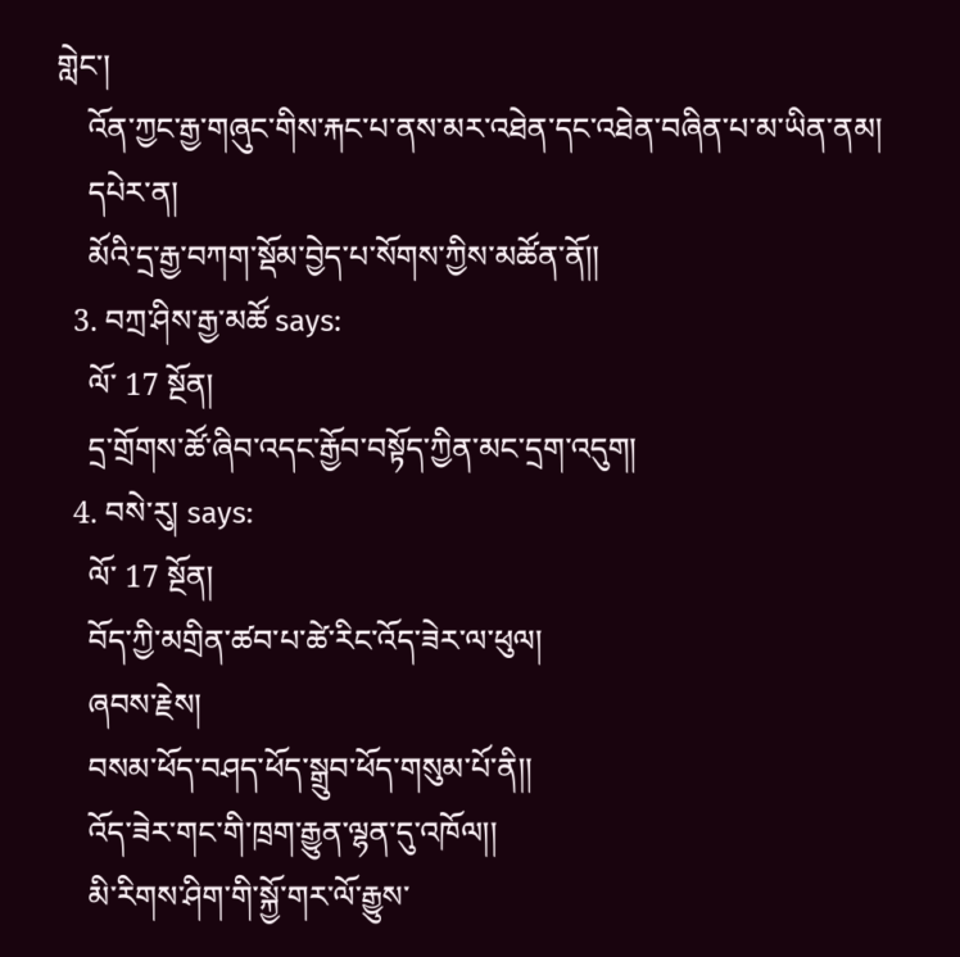གླེང་།
    འོན་ཀྱང་རྒྱ་གཞུང་གིས་རྐང་པ་ནས་མར་འཐེན་དང་འཐེན་བཞིན་པ་མ་ཡིན་ནམ།
    དཔེར་ན།
    མོའི་དྲ་རྒྱ་བཀག་སྡོམ་བྱེད་པ་སོགས་ཀྱིས་མཚོན་ནོ།།
  3. བཀྲ་ཤིས་རྒྱ་མཚོ says:
    ལོ་ 17 སྔོན།
    དྲ་གྲོགས་ཚོ་ཞིབ་འདང་རྒྱོབ་བསྟོད་ཀྱིན་མང་དྲག་འདུག།
  4. བསེ་རུ། says:
    ལོ་ 17 སྔོན།
    བོད་ཀྱི་མགྲིན་ཚབ་པ་ཚེ་རིང་འོད་ཟེར་ལ་ཕུལ།
    ཞབས་རྗེས།
    བསམ་ཕོད་བཤད་ཕོད་སྒྲུབ་ཕོད་གསུམ་པོ་ནི།།
    འོད་ཟེར་གང་གི་ཁྲག་རྒྱུན་ལྷན་དུ་འཁོལ།།
    མི་རིགས་ཤིག་གི་སྐྱོ་གར་ལོ་རྒྱུས་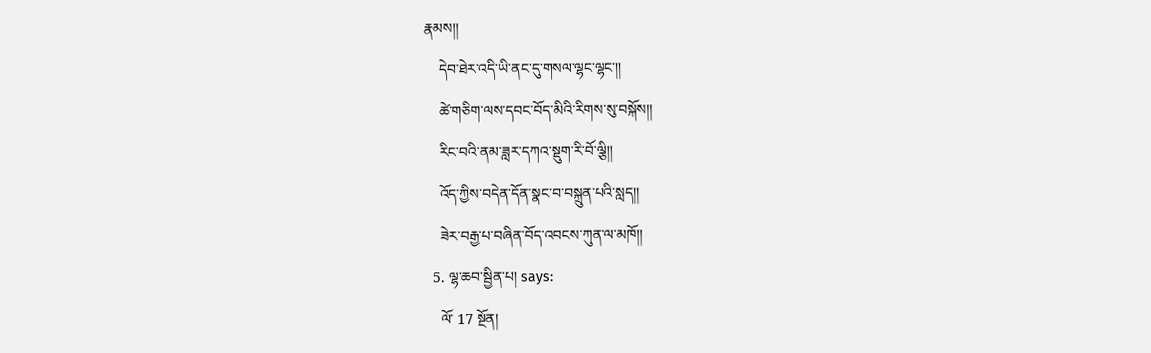རྣམས།།
    དེབ་ཐེར་འདི་ཡི་ནང་དུ་གསལ་ལྷང་ལྷང་།།
    ཚེ་གཅིག་ལས་དབང་བོད་མིའི་རིགས་སུ་བསྐོས།།
    རིང་བའི་ནམ་ཟླར་དཀའ་སྡུག་རི་བོ་ལྕི།།
    འོད་ཀྱིས་བདེན་དོན་སྣང་བ་བསྐྲུན་པའི་སླད།།
    ཟེར་བརྒྱ་པ་བཞིན་བོད་འབངས་ཀུན་ལ་མཁོ།།
  5. ལྷ་ཆབ་སྦྱིན་པ། says:
    ལོ་ 17 སྔོན།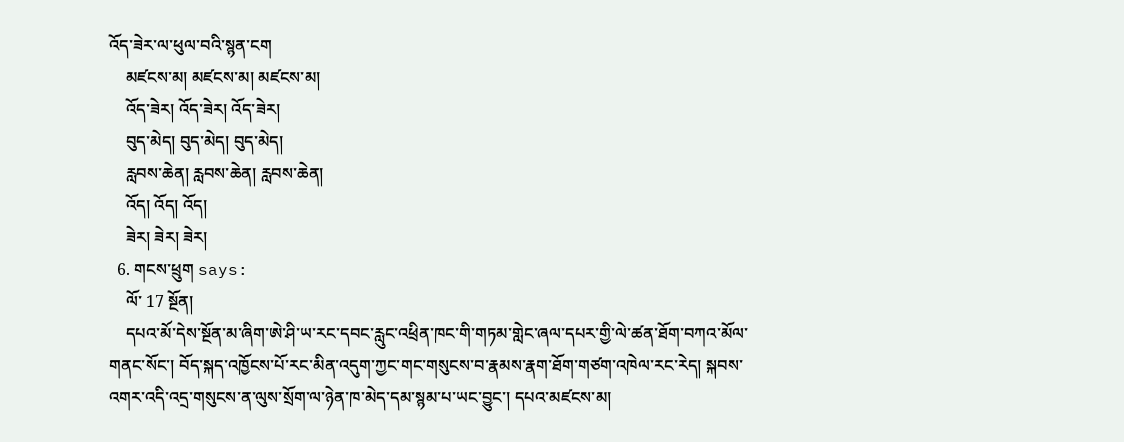འོད་ཟེར་ལ་ཕུལ་བའི་སྙན་ངག
    མཛངས་མ། མཛངས་མ། མཛངས་མ།
    འོད་ཟེར། འོད་ཟེར། འོད་ཟེར།
    བུད་མེད། བུད་མེད། བུད་མེད།
    རླབས་ཆེན། རླབས་ཆེན། རླབས་ཆེན།
    འོད། འོད། འོད།
    ཟེར། ཟེར། ཟེར།
  6. གངས་ཕྲུག says:
    ལོ་ 17 སྔོན།
    དཔའ་མོ་དེས་སྔོན་མ་ཞིག་ཨེ་ཤི་ཡ་རང་དབང་རླུང་འཕྲིན་ཁང་གི་གཏམ་གླེང་ཞལ་དཔར་གྱི་ལེ་ཚན་ཐོག་བཀའ་མོལ་གནང་སོང་། བོད་སྐད་འཁྱོངས་པོ་རང་མིན་འདུག་ཀྱང་གང་གསུངས་བ་རྣམས་རྣག་ཐོག་གཙག་འཁེལ་རང་རེད། སྐབས་འགར་འདི་འདྲ་གསུངས་ན་ལུས་སྲོག་ལ་ཉེན་ཁ་མེད་དམ་སྙམ་པ་ཡང་བྱུང་། དཔའ་མཛངས་མ།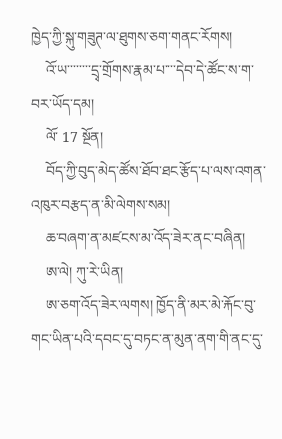ཁྱེད་ཀྱི་སྐུ་གཟུཊ་ལ་ཐུགས་ཅག་གནང་རོགས།
    འོ་ཡ་་་་་་་་དྲྭ་གྲོགས་རྣམ་པ་་་་དེབ་དེ་ཚོང་ས་ག་བར་ཡོད་དམ།
    ལོ་ 17 སྔོན།
    བོད་ཀྱི་བུད་མེད་ཚོས་ཐོབ་ཐང་རྩོད་པ་ལས་འགན་འཁུར་བརྩད་ན་མི་ལེགས་སམ།
    ཆ་བཞག་ན་མཛངས་མ་འོད་ཟེར་ནང་བཞིན།
    ཨ་ལེ། ཀུ་རེ་ཡིན།
    ཨ་ཅག་འོད་ཟེར་ལགས། ཁྱོད་ནི་མར་མེ་རྐོང་བུ་གང་ཡིན་པའི་དབང་དུ་བཏང་ན་མུན་ནག་གི་ནང་དུ་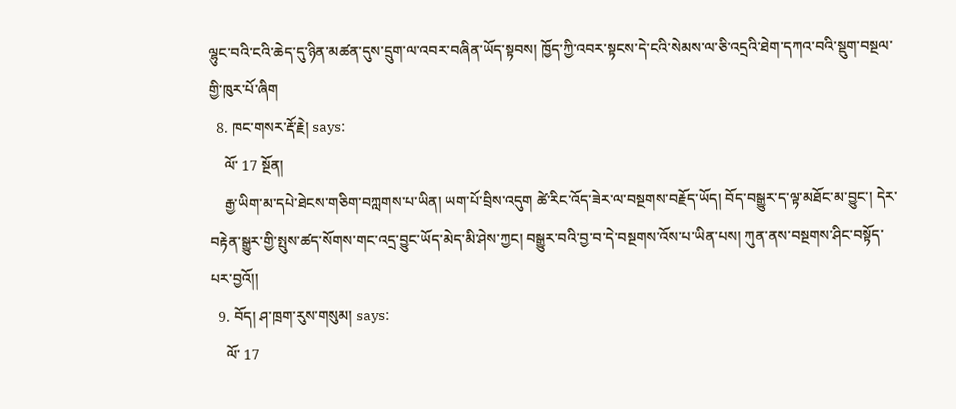ལྷུང་བའི་ངའི་ཆེད་དུ་ཉིན་མཚན་དུས་དྲུག་ལ་འབར་བཞིན་ཡོད་སྟབས། ཁྱོད་ཀྱི་འབར་སྟངས་དེ་ངའི་སེམས་ལ་ཅི་འདྲའི་ཐེག་དཀའ་བའི་སྡུག་བསྔལ་གྱི་ཁུར་པོ་ཞིག
  8. ཁང་གསར་རྡོ་རྗེ། says:
    ལོ་ 17 སྔོན།
    རྒྱ་ཡིག་མ་དཔེ་ཐེངས་གཅིག་བཀླགས་པ་ཡིན། ཡག་པོ་བྲིས་འདུག ཚེ་རིང་འོད་ཟེར་ལ་བསྔགས་བརྗོད་ཡོད། བོད་བསྒྱུར་ད་ལྟ་མཐོང་མ་བྱུང་། དེར་བརྟེན་སྒྱུར་གྱི་སྤུས་ཚད་སོགས་གང་འདྲ་བྱུང་ཡོད་མེད་མི་ཤེས་ཀྱང། བསྒྱུར་བའི་བྱ་བ་དེ་བསྔགས་འོས་པ་ཡིན་པས། ཀུན་ནས་བསྔགས་ཤིང་བསྟོད་པར་བྱའོ།།
  9. བོད། ཤ་ཁྲག་རུས་གསུམ། says:
    ལོ་ 17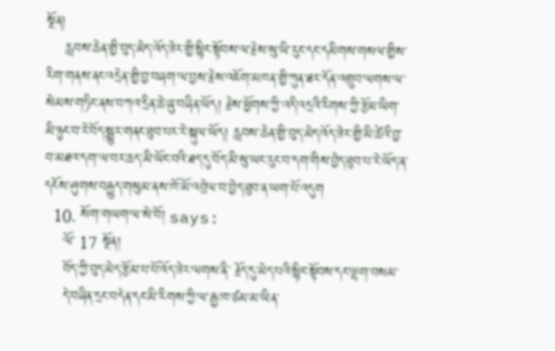སྔོན།
    རླབས་ཆེན་གྱི་བུད་མེད་འོད་ཟེར་གྱི་སྙིང་སྟོབས་ལ་རྗེས་སུ་ཡི་རུང་དང་དམིགས་གསལ་གྱིས་རིག་གནས་ནང་འདྲེན་གྱི་བྱ་བཞག་ལ་བྱས་རྗེས་འཇོག་མཁན་གྱི་ཀུན་ཐར་དོན་འགྲུབ་ལགས་ལ་སེམས་གཏིང་ནས་བཀའ་དྲིན་ཆེ་ཞུ་བཞིན་ཡོད། རྗེས་ཕྱོགས་ཀྱི་འདི་འདྲའི་རིགས་ཀྱི་རྩོམ་ཡིག་མི་ཉུང་བ་རེ་བོད་སྒྱུར་གནང་ཐུབ་པར་རེ་སྐུལ་ཡོད། རླབས་ཆེན་གྱི་བུད་མེད་འོད་ཟེར་གྱི་མི་ཚེའི་བྱ་བ་མཐའ་དག་ལ་བར་ཆད་མི་ཡོང་བའི་ཐད་དུ་བོད་མི་སུ་ཡང་རུང་བ་དག་གིས་བྱེད་ཐུབ་པ་རེ་ཡོད་ན་དངོས་ཤུགས་བརྒྱུད་གསུམ་ནས་ཁོ་མོ་འབྲེལ་བ་བྱེད་ཐུབ་ན་ཡག་པོ་འདུག
  10. སོག་གཡག་ལ་སེ་བོ། says:
    ལོ་ 17 སྔོན།
    བོད་ཀྱི་བུད་མེད་རྩོམ་པ་པོ་འོད་ཟེར་ལགས་ནི་ རྗོད་དུ་མེད་པའི་སྙིང་སྟོབས་དང་ལྷག་བསམ་
    དེ་བཞིན་དྲང་བདེན་དང་མི་རིགས་ཀྱི་ལ་རྒྱ་ཁ་ཙམ་མ་ཡིན་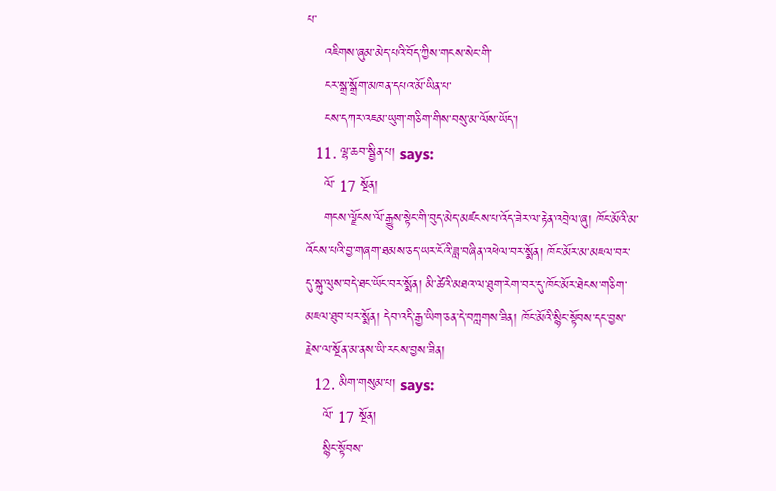པ་
    འཇིགས་ཞུམ་མེད་པའི་བོད་ཀྱིས་གངས་སེང་གི་
    ངར་སྒྲ་སྒྲོག་མཁན་དཔའ་མོ་ཡིན་པ་
    ངས་དཀར་འཇམ་ཡུག་གཅིག་གིས་བསུ་མ་ལོས་ཡོད་།
  11. ལྷ་ཆབ་སྦྱིན་པ། says:
    ལོ་ 17 སྔོན།
    གངས་ལྗོངས་ལོ་རྒྱུས་སྟེང་གི་བུད་མེད་མཛངས་པ་འོད་ཟེར་ལ་རྟེན་འབྲེལ་ཞུ། ཁོང་མོའི་མ་འོངས་པའི་བྱ་གཞག་ཐམས་ཅད་ཡར་ངོའི་ཟླ་བཞིན་འཕེལ་བར་སྨོན། ཁོང་མོར་མ་མཇལ་བར་དུ་སྐུ་ལུས་བདེ་ཐང་ཡོང་བར་སྨོན། མི་ཚེའི་མཐའ་ལ་ཐུག་རེག་བར་དུ་ཁོང་མོར་ཐེངས་གཅིག་མཇལ་ཐུབ་པར་སྨོན། དེབ་འདི་རྒྱ་ཡིག་ཅན་དེ་བཀླགས་ཟིན། ཁོང་མོའི་སྙིང་སྟོབས་དང་བྱས་རྗེས་ལ་སྔོན་མ་ནས་ཡི་རངས་བྱས་ཟིན།
  12. མིག་གསུམ་པ། says:
    ལོ་ 17 སྔོན།
    སྙིང་སྟོབས་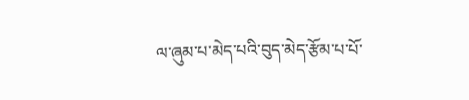ལ་ཞུམ་པ་མེད་པའི་བུད་མེད་རྩོམ་པ་པོ་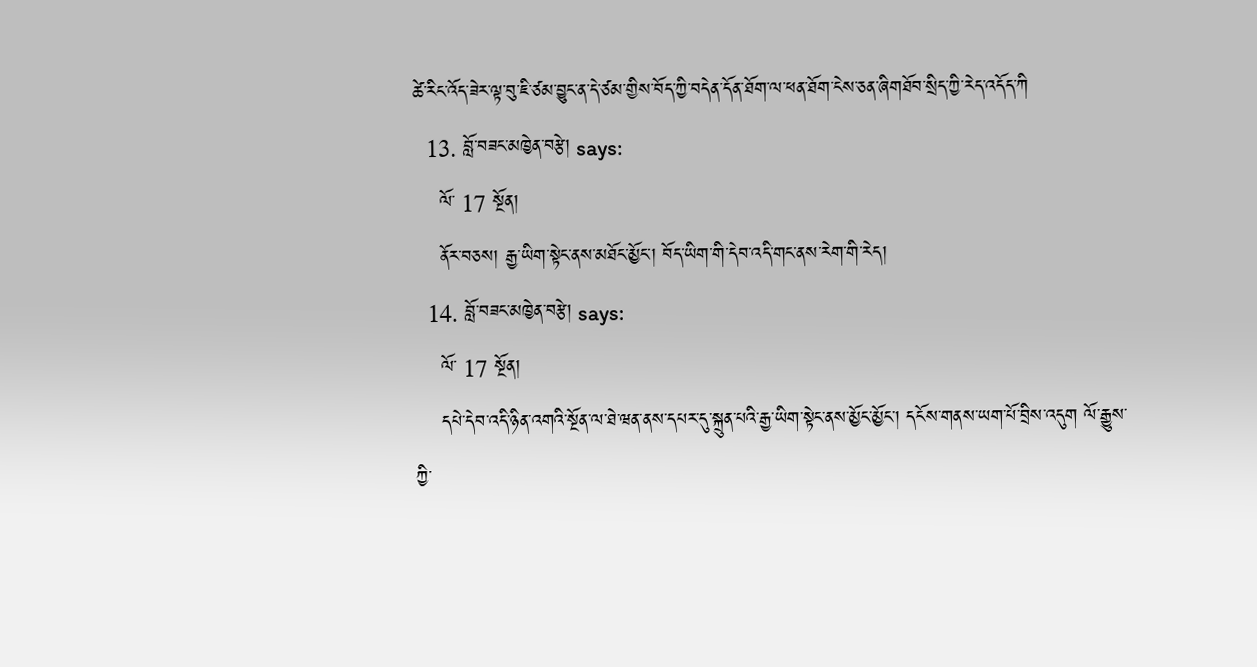ཚེ་རིང་འོད་ཟེར་ལྟ་བུ་ཇི་ཙམ་བྱུང་ན་དེ་ཙམ་གྱིས་བོད་ཀྱི་བདེན་དོན་ཐོག་ལ་ཕན་ཐོག་ངེས་ཅན་ཞིགཐོབ་སྲིད་ཀྱི་རེད་འདོད་ཀི
  13. བློ་བཟང་མཁྱེན་བརྩེ། says:
    ལོ་ 17 སྔོན།
    ནོར་བཅས། རྒྱ་ཡིག་སྟེང་ནས་མཐོང་མྱོང་། བོད་ཡིག་གི་དེབ་འདི་གང་ནས་རེག་གི་རེད།
  14. བློ་བཟང་མཁྱེན་བརྩེ། says:
    ལོ་ 17 སྔོན།
    དཔེ་དེབ་འདི་ཉིན་འགའི་སྔོན་ལ་ཐེ་ཝན་ནས་དཔར་དུ་སྐྲུན་པའི་རྒྱ་ཡིག་སྟེང་ནས་མྱོང་མྱོང་། དངོས་གནས་ཡག་པོ་བྲིས་འདུག ལོ་རྒྱུས་ཀྱི་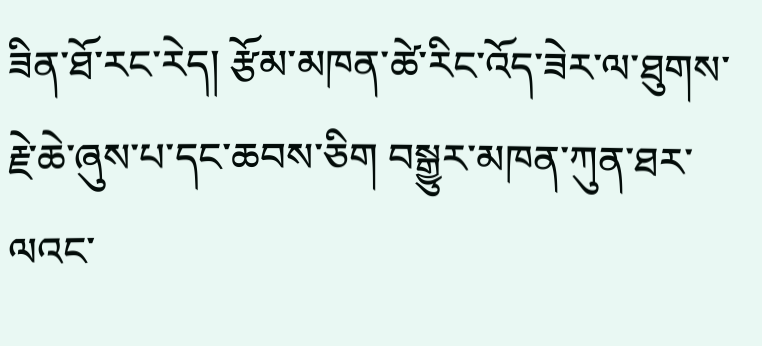ཟིན་ཐོ་རང་རེད། རྩོམ་མཁན་ཚེ་རིང་འོད་ཟེར་ལ་ཐུགས་རྗེ་ཆེ་ཞུས་པ་དང་ཆབས་ཅིག བསྒྱུར་མཁན་ཀུན་ཐར་ལའང་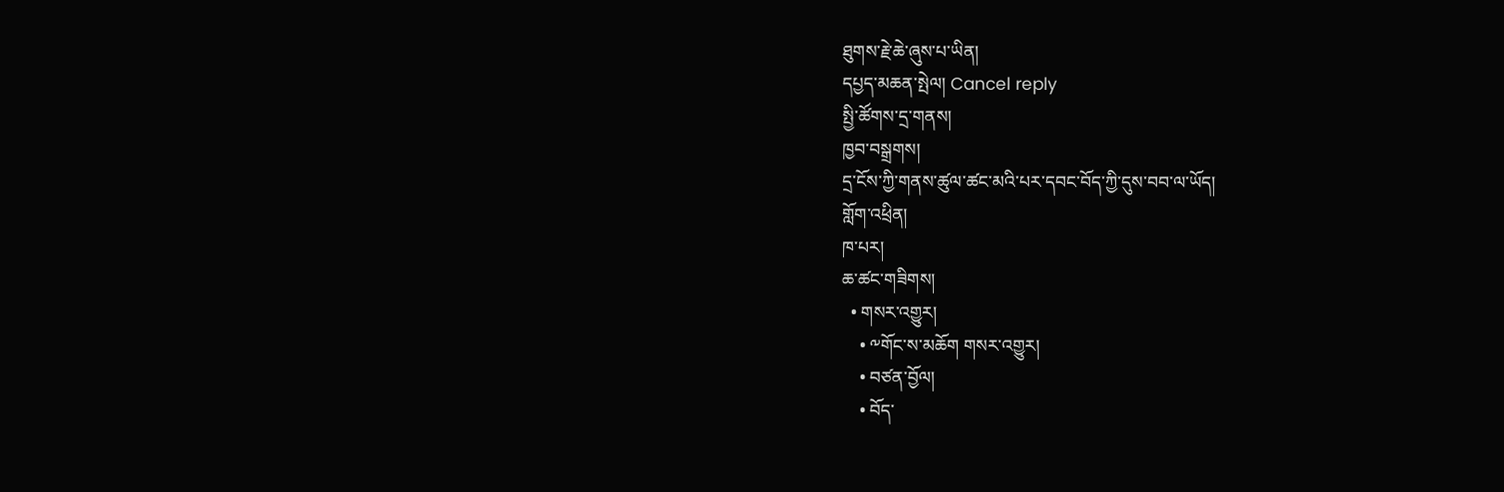ཐུགས་རྗེ་ཆེ་ཞུས་པ་ཡིན།
དཔྱད་མཆན་སྤེལ། Cancel reply
སྤྱི་ཚོགས་དྲ་གནས།
ཁྱབ་བསྒྲགས།
དྲ་ངོས་ཀྱི་གནས་ཚུལ་ཚང་མའི་པར་དབང་བོད་ཀྱི་དུས་བབ་ལ་ཡོད།
གློག་འཕྲིན།
ཁ་པར།
ཆ་ཚང་གཟིགས།
  • གསར་འགྱུར།
    • ༸གོང་ས་མཆོག གསར་འགྱུར།
    • བཙན་བྱོལ།
    • བོད་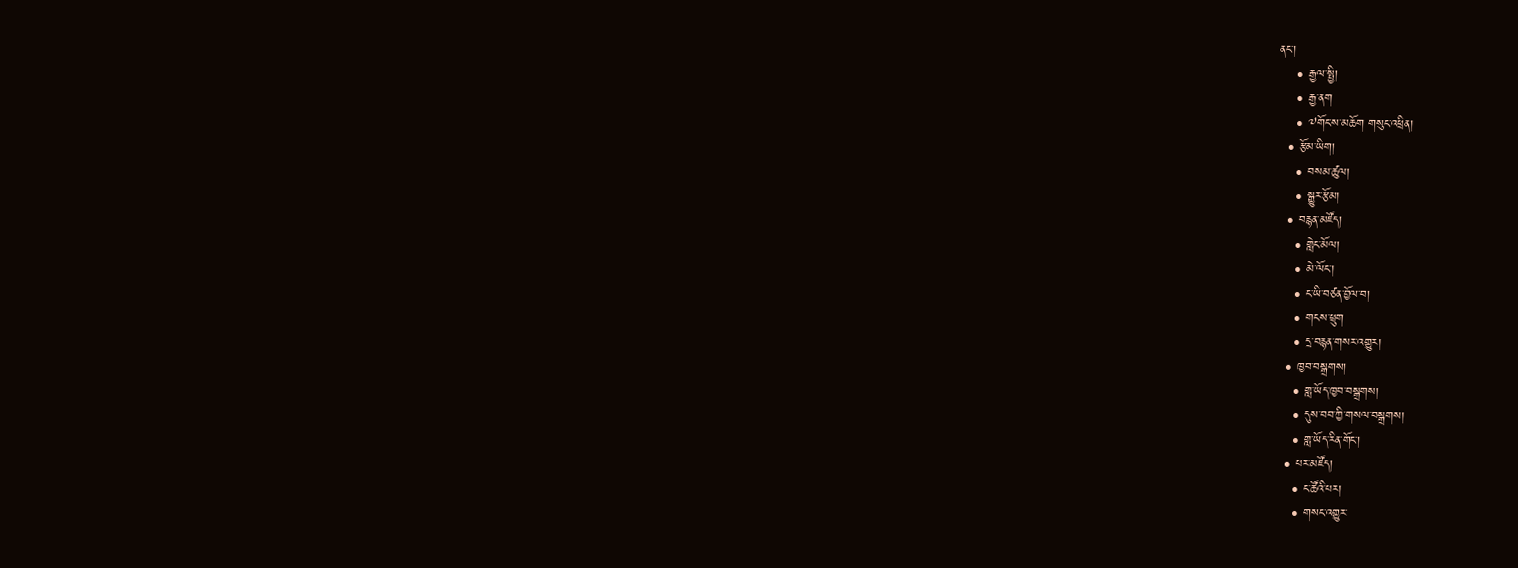ནང་།
    • རྒྱལ་སྤྱི།
    • རྒྱ་ནག
    • ༧གོང་ས་མཆོག གསུང་འཕྲིན།
  • རྩོམ་ཡིག།
    • བསམ་ཚུལ།
    • སྒྱུར་རྩོམ།
  • བརྙན་མཛོད།
    • གླེང་མོལ།
    • མེ་ལོང་།
    • ང་ཡི་བཙན་བྱོལ་བ།
    • གངས་ཕྲུག
    • དྲ་བརྙན་གསར་འགྱུར།
  • ཁྱབ་བསྒྲགས།
    • གླ་ཡོད་ཁྱབ་བསྒྲགས།
    • དུས་བབ་ཀྱི་གསལ་བསྒྲགས།
    • གླ་ཡོད་རིན་གོང་།
  • པར་མཛོད།
    • ང་ཚོའི་པར།
    • གསང་འགྱུར་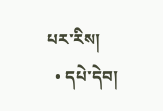པར་རིས།
  • དཔེ་དེབ།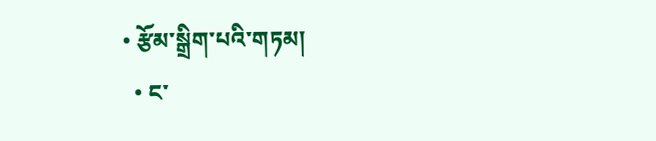• རྩོམ་སྒྲིག་པའི་གཏམ།
  • ང་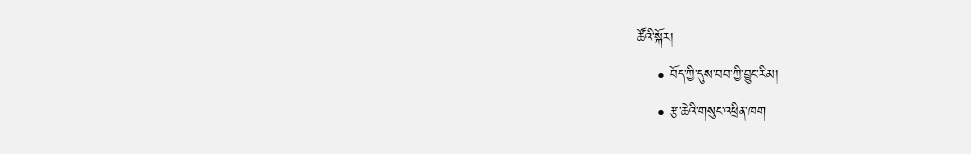ཚོའི་སྐོར།
    • བོད་ཀྱི་དུས་བབ་ཀྱི་བྱུང་རིམ།
    • རྩ་ཆེའི་གསུང་འཕྲིན་ཁག